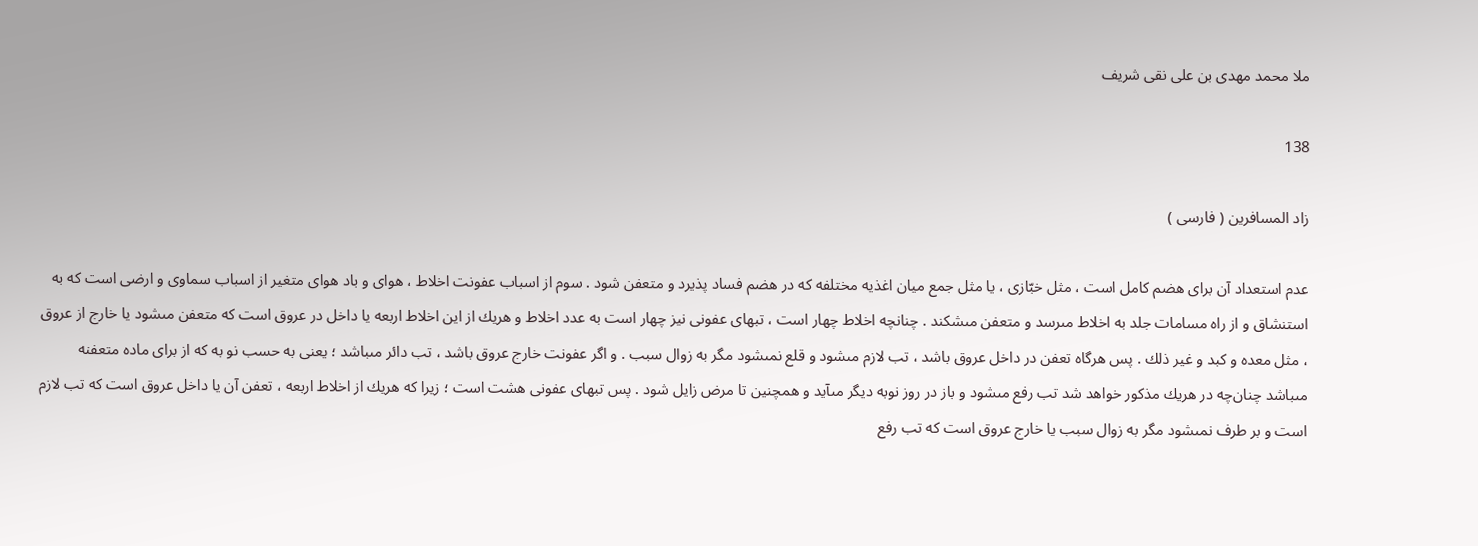ملا محمد مهدى بن على نقى شريف

138

زاد المسافرين ( فارسى )

عدم استعداد آن براى هضم كامل است ، مثل خبّازى ، يا مثل جمع ميان اغذيه مختلفه كه در هضم فساد پذيرد و متعفن شود . سوم از اسباب عفونت اخلاط ، هواى و باد هواى متغير از اسباب سماوى و ارضى است كه به استنشاق و از راه مسامات جلد به اخلاط مىرسد و متعفن مىشكند . چنانچه اخلاط چهار است ، تبهاى عفونى نيز چهار است به عدد اخلاط و هريك از اين اخلاط اربعه يا داخل در عروق است كه متعفن مىشود يا خارج از عروق ، مثل معده و كبد و غير ذلك . پس هرگاه تعفن در داخل عروق باشد ، تب لازم مىشود و قلع نمىشود مگر به زوال سبب . و اگر عفونت خارج عروق باشد ، تب دائر مىباشد ؛ يعنى به حسب نو به كه از براى ماده متعفنه مىباشد چنان‌چه در هريك مذكور خواهد شد تب رفع مىشود و باز در روز نوبه ديگر مىآيد و همچنين تا مرض زايل شود . پس تبهاى عفونى هشت است ؛ زيرا كه هريك از اخلاط اربعه ، تعفن آن يا داخل عروق است كه تب لازم است و بر طرف نمىشود مگر به زوال سبب يا خارج عروق است كه تب رفع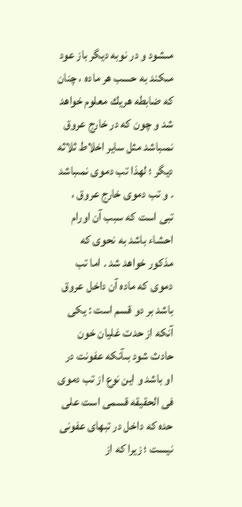مىشود و در نوبه ديگر باز عود مىكند به حسب هر ماده ، چنان كه ضابطه هريك معلوم خواهد شد و چون كه در خارج عروق نمىباشد مثل ساير اخلاط ثلاثه ديگر ؛ لهذا تب دموى نمىباشد . و تب دموى خارج عروق ، تبى است كه سبب آن اورام احشاء باشد به نحوى كه مذكور خواهد شد . اما تب دموى كه ماده آن داخل عروق باشد بر دو قسم است : يكى آنكه از حدت غليان خون حادث شود بىآنكه عفونت در او باشد و اين نوع از تب دموى فى الحقيقه قسمى است على حده كه داخل در تبهاى عفونى نيست ؛ زيرا كه از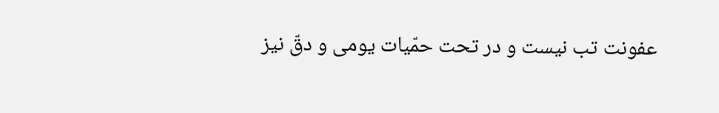عفونت تب نيست و در تحت حمّيات يومى و دقّ نيز